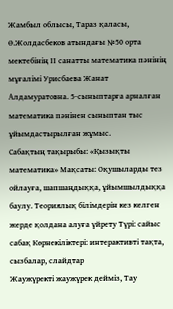Жамбыл облысы, Тараз қаласы, Ө.Жолдасбеков атындағы №50 орта мектебінің ІІ санатты математика пәнінің мұғалімі Урисбаева Жанат Алдамуратовна. 5-сыныптарға арналған математика пәнінен сыныптан тыс ұйымдастырылған жұмыс.
Сабақтың тақырыбы: «Қызықты математика» Мақсаты: Оқушыларды тез ойлауға, шапшаңдыққа, ұйымшылдыққа баулу. Теориялық білімдерін кез келген жерде қолдана алуға үйрету Түрі: cайыс cабақ Көрнекіліктері: интерактивті тақта, сызбалар, слайдтар
Жаужүректі жаужүрек дейміз, Тау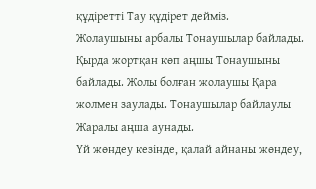құдіретті Тау құдірет дейміз.
Жолаушыны арбалы Тонаушылар байлады. Қырда жортқан көп аңшы Тонаушыны байлады. Жолы болған жолаушы Қара жолмен заулады. Тонаушылар байлаулы Жаралы аңша аунады.
Үй жөндеу кезінде, қалай айнаны жөндеу,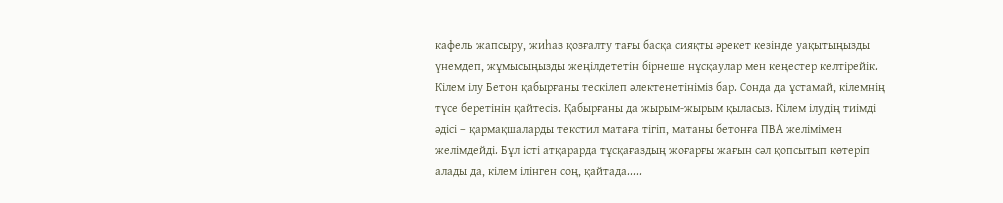кафель жапсыру, жиһаз қозғалту тағы басқа сияқты әрекет кезінде уақытыңызды үнемдеп, жұмысыңызды жеңілдететін бірнеше нұсқаулар мен кеңестер келтірейік.
Кілем ілу Бетон қабырғаны тескілеп әлектенетініміз бар. Сонда да ұстамай, кілемнің түсе беретінін қайтесіз. Қабырғаны да жырым-жырым қыласыз. Кілем ілудің тиімді әдісі – қармақшаларды текстил матаға тігіп, матаны бетонға ПВА желімімен желімдейді. Бұл істі атқарарда тұсқағаздың жоғарғы жағын сәл қопсытып көтеріп алады да, кілем ілінген соң, қайтада.....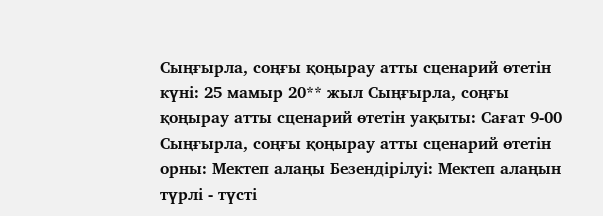Сыңғырла, соңғы қоңырау атты сценарий өтетін күні: 25 мамыр 20** жыл Сыңғырла, соңғы қоңырау атты сценарий өтетін уақыты: Сағат 9-00 Сыңғырла, соңғы қоңырау атты сценарий өтетін орны: Мектеп алаңы Безендірілуі: Мектеп алаңын түрлі - түсті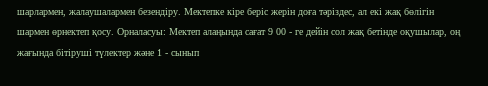шарлармен, жалаушалармен безендіру. Мектепке кіре беріс жерін доға тәріздес, ал екі жақ бөлігін шармен өрнектеп қосу. Орналасуы: Мектеп алаңында сағат 9 00 - ге дейін сол жақ бетінде оқушылар, оң жағында бітіруші түлектер және 1 - сынып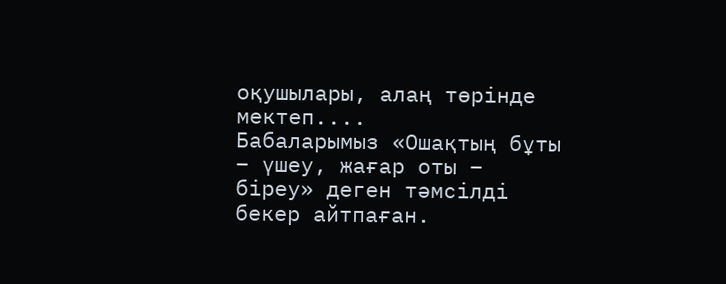оқушылары, алаң төрінде мектеп....
Бабаларымыз «Ошақтың бұты – үшеу, жағар оты – біреу» деген тәмсілді бекер айтпаған.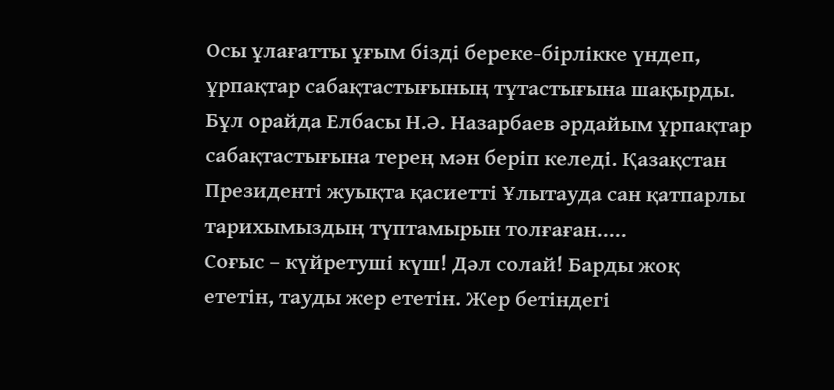Осы ұлағатты ұғым бізді береке-бірлікке үндеп, ұрпақтар сабақтастығының тұтастығына шақырды.
Бұл орайда Елбасы Н.Ә. Назарбаев әрдайым ұрпақтар сабақтастығына терең мән беріп келеді. Қазақстан Президенті жуықта қасиетті Ұлытауда сан қатпарлы тарихымыздың түптамырын толғаған.....
Соғыс – күйретуші күш! Дәл солай! Барды жоқ ететін, тауды жер ететін. Жер бетіндегі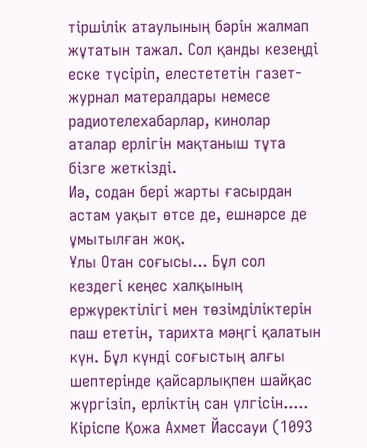тіршілік атаулының бәрін жалмап жұтатын тажал. Сол қанды кезеңді еске түсіріп, елестететін газет-журнал матералдары немесе радиотелехабарлар, кинолар аталар ерлігін мақтаныш тұта бізге жеткізді.
Иә, содан бері жарты ғасырдан астам уақыт өтсе де, ешнәрсе де ұмытылған жоқ.
Ұлы Отан соғысы... Бұл сол кездегі кеңес халқының ержүректілігі мен төзімділіктерін паш ететін, тарихта мәңгі қалатын күн. Бұл күнді соғыстың алғы шептерінде қайсарлықпен шайқас жүргізіп, ерліктің сан үлгісін.....
Кіріспе Қожа Ахмет Йассауи (1093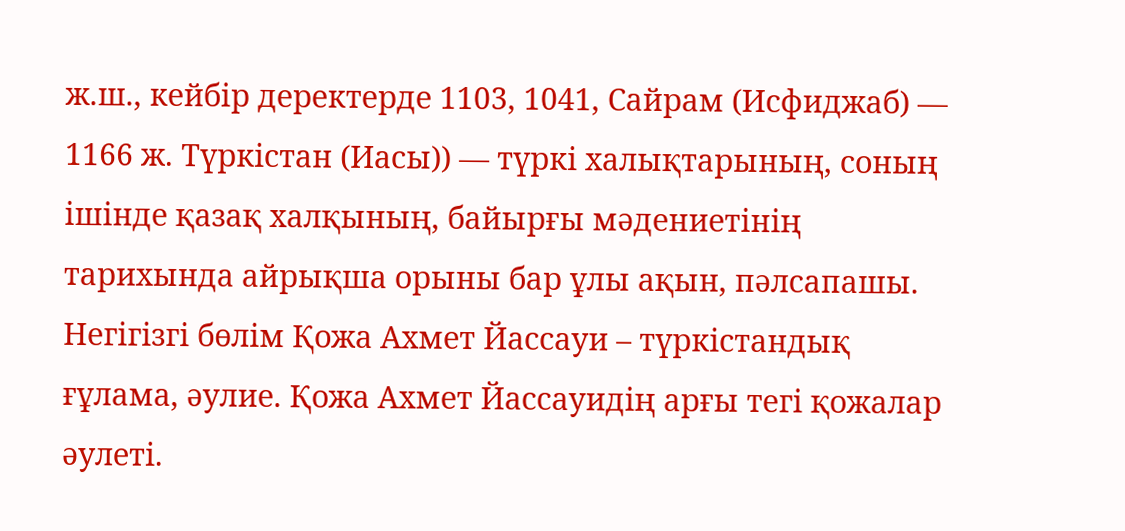ж.ш., кейбір деректерде 1103, 1041, Сайрам (Исфиджаб) — 1166 ж. Түркістан (Иасы)) — түркі халықтарының, соның ішінде қазақ халқының, байырғы мәдениетінің тарихында айрықша орыны бар ұлы ақын, пәлсапашы.
Негігізгі бөлім Қожа Ахмет Йассауи – түркістандық ғұлама, әулие. Қожа Ахмет Йассауидің арғы тегі қожалар әулеті.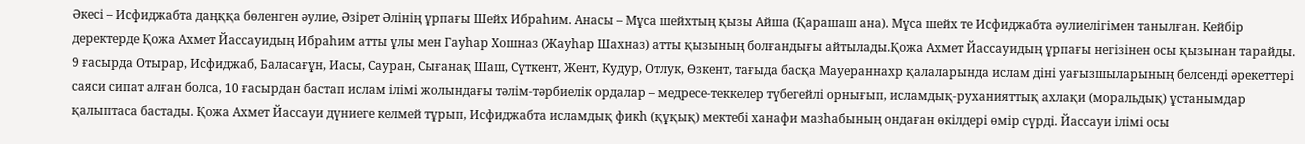Әкесі – Исфиджабта даңққа бөленген әулие, Әзірет Әлінің ұрпағы Шейх Ибраһим. Анасы – Мұса шейхтың қызы Айша (Қарашаш ана). Мұса шейх те Исфиджабта әулиелігімен танылған. Кейбір деректерде Қожа Ахмет Йассауидың Ибраһим атты ұлы мен Гауhар Хошназ (Жауhар Шахназ) атты қызының болғандығы айтылады.Қожа Ахмет Йассауидың ұрпағы негізінен осы қызынан тарайды. 9 ғасырда Отырар, Исфиджаб, Баласағұн, Иасы, Сауран, Сығанақ Шаш, Сүткент, Жент, Кудур, Отлук, Өзкент, тағыда басқа Мауераннахр қалаларында ислам діні уағызшыларының белсенді әрекеттері саяси сипат алған болса, 10 ғасырдан бастап ислам ілімі жолындағы тәлім-тәрбиелік ордалар – медресе-теккелер түбегейлі орнығып, исламдық-руханияттық ахлақи (моральдық) ұстанымдар қалыптаса бастады. Қожа Ахмет Йассауи дүниеге келмей тұрып, Исфиджабта исламдық фикһ (құқық) мектебі ханафи мазһабының ондаған өкілдері өмір сүрді. Йассауи ілімі осы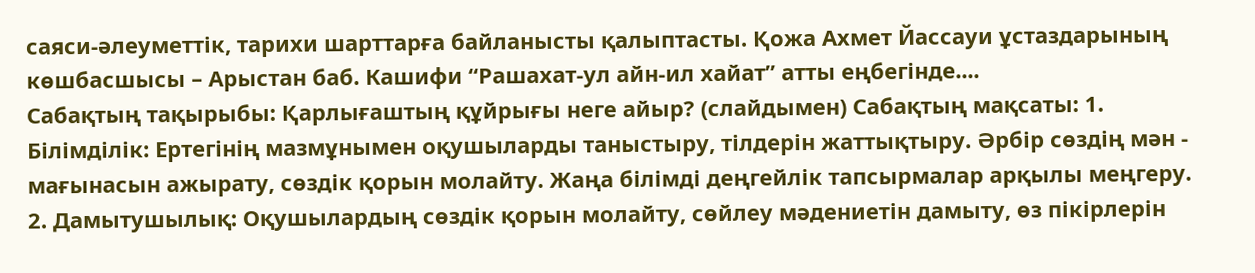саяси-әлеуметтік, тарихи шарттарға байланысты қалыптасты. Қожа Ахмет Йассауи ұстаздарының көшбасшысы – Арыстан баб. Кашифи “Рашахат-ул айн-ил хайат” атты еңбегінде....
Сабақтың тақырыбы: Қарлығаштың құйрығы неге айыр? (слайдымен) Сабақтың мақсаты: 1. Білімділік: Ертегінің мазмұнымен оқушыларды таныстыру, тілдерін жаттықтыру. Әрбір сөздің мән - мағынасын ажырату, сөздік қорын молайту. Жаңа білімді деңгейлік тапсырмалар арқылы меңгеру. 2. Дамытушылық: Оқушылардың сөздік қорын молайту, сөйлеу мәдениетін дамыту, өз пікірлерін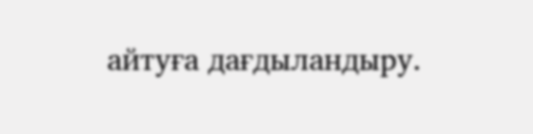айтуға дағдыландыру.